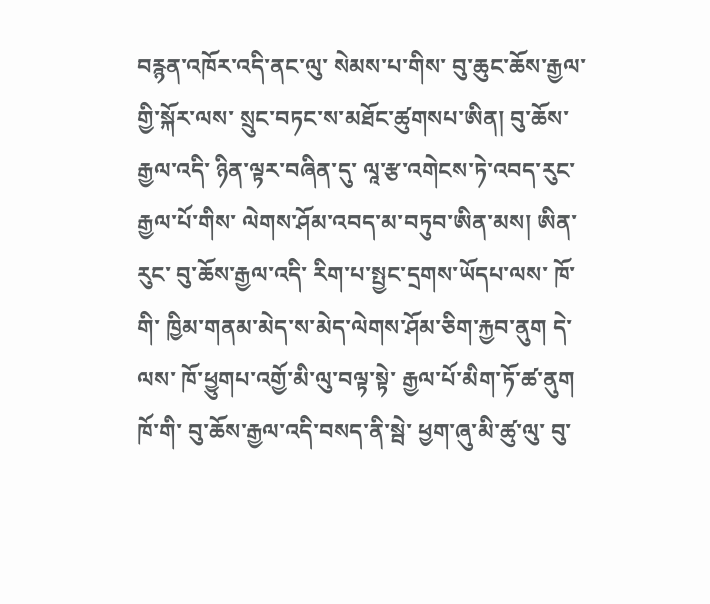བརྙན་འཁོར་འདི་ནང་ལུ་ སེམས་པ་གིས་ བུ་ཆུང་ཆོས་རྒྱལ་གྱི་སྐོར་ལས་ སྲུང་བཏང་ས་མཐོང་ཚུགསཔ་ཨིན། བུ་ཆོས་རྒྱལ་འདི་ ཉིན་ལྟར་བཞིན་དུ་ ལཱ་རྩ་འགེངས་ཏེ་འབད་རུང་ རྒྱལ་པོ་གིས་ ལེགས་ཤོམ་འབད་མ་བཏུབ་ཨིན་མས། ཨིན་རུང་ བུ་ཆོས་རྒྱལ་འདི་ རིག་པ་སྤྱང་དྲགས་ཡོདཔ་ལས་ ཁོ་གི་ ཁྱིམ་གནམ་མེད་ས་མེད་ལེགས་ཤོམ་ཅིག་རྐྱབ་ནུག དེ་ལས་ ཁོ་ཕྱུགཔ་འགྱོ་མི་ལུ་བལྟ་སྟེ་ རྒྱལ་པོ་མིག་ཏོ་ཚ་ནུག ཁོ་གི་ བུ་ཆོས་རྒྱལ་འདི་བསད་ནི་སྦེ་ ཕྱག་ཞུ་མི་ཚུ་ལུ་ བུ་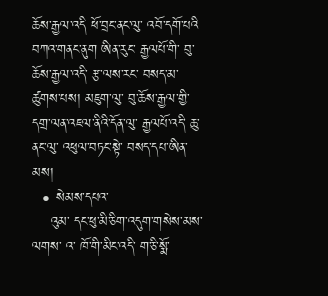ཆོས་རྒྱལ་འདི ཕོ་བྲང་ནང་ལུ་ འབོ་དགོ་པའི བཀའ་གནང་ནུག ཨིན་རུང་ རྒྱལཔོ་གི་ བུ་ཆོས་རྒྱལ་འདི་ རྩ་ལས་རང་ བསད་མ་ཚུགས་པས། མཇུག་ལུ་ བུ་ཆོས་རྒྱལ་གྱི་དགྲ་ལན་འཇལ་ནིའི་དོན་ལུ་ རྒྱལཔོ་འདི་ ཆུ་ནང་ལུ་ འཕུལ་བཏང་སྟེ་ བསད་དཔ་ཨིན་མས།
  • སེམས་དཔའ་
    འུམ་ དང་ཕུ་མི་ཅིག་འདུག་གསེས་མས་ལགས་ འ་ ཁོ་གི་མིང་འདི་ ག་ཅི་སྨོ་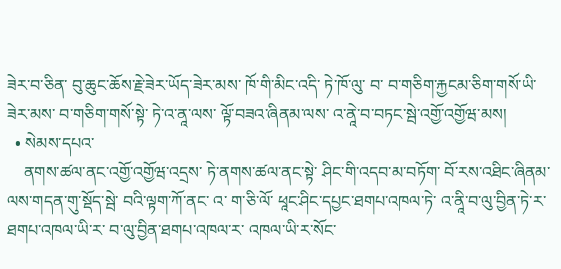ཟེར་བ་ཅིན་ བུ་ཆུང་ཆོས་རྗེ་ཟེར་ཡོད་ཟེར་མས་ ཁོ་གི་མིང་འདི་ ཏེ་ཁོ་ལུ་ བ་ བ་གཅིག་རྐྱངམ་ཅིག་གསོ་ཡི་ཟེར་མས་ བ་གཅིག་གསོ་སྟེ་ ཏེ་འ་ནཱ་ལས་ ལྟོ་བཟའ་ཞིནམ་ལས་ འ་ནཱེ་བ་བཏང་སྦེ་འགྱོ་འགྱོཝ་མས།
  • སེམས་དཔའ་
    ནགས་ཚལ་ནང་འགྱོ་འགྱོཝ་འདྲས་ ཏེ་ནགས་ཚལ་ནང་སྟེ་ ཤིང་གི་འདབ་མ་བཏོག་ བོ་རས་འཐིང་ཞིནམ་ལས་གདན་གུ་སྡོད་སྦེ་ བའི་ལྟག་ཀོ་ནང་ འ་ ག་ཅི་ལོ་ ཕཱང་ཤིང་དཔྱང་ཐགཔ་འཁལ་ཏེ་ འ་ནཱི་བ་ལུ་བྱིན་ཏེ་ར་ ཐགཔ་འཁལ་ཡི་ར་ བ་ལུ་བྱིན་ཐགཔ་འཁལ་ར་ འཁལ་ཡི་ར་སོང་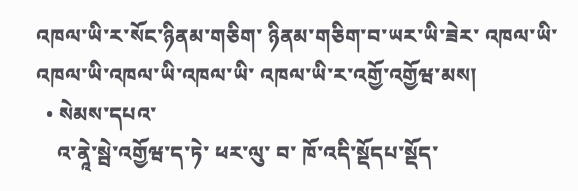འཁལ་ཡི་ར་སོང་ཉིནམ་གཅིག་ ཉིནམ་གཅིག་བ་ཡར་ཡི་ཟེར་ འཁལ་ཡི་འཁལ་ཡི་འཁལ་ཡི་འཁལ་ཡི་ འཁལ་ཡི་ར་འགྱོ་འགྱོཝ་མས།
  • སེམས་དཔའ་
    འ་ནཱེ་སྦེ་འགྱོཝ་ད་ཏེ་ ཕར་ལུ་ བ་ ཁོ་འདི་སྡོདཔ་སྡོད་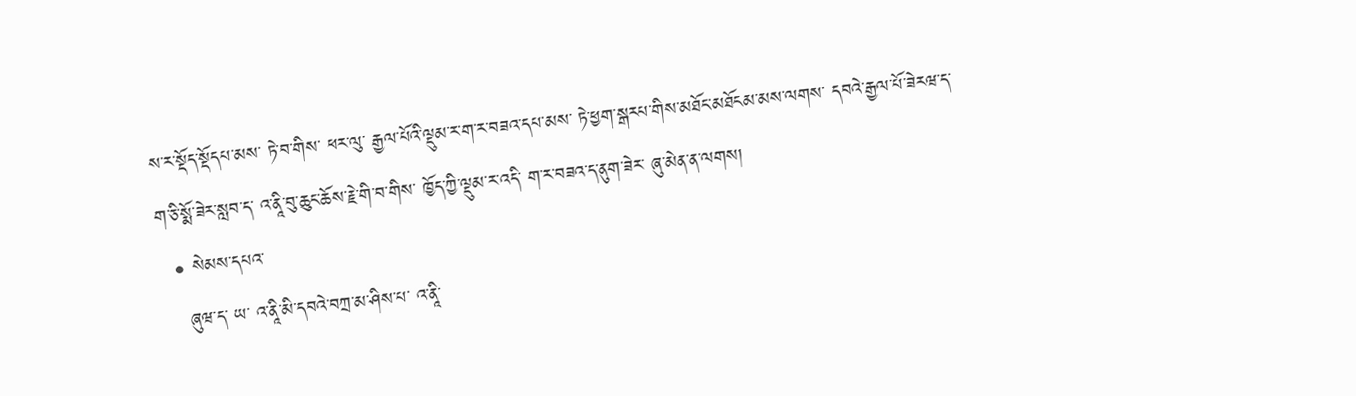ས་ར་སྡོད་སྡོདཔ་མས་ ཏེ་བ་གིས་ ཕར་ལུ་ རྒྱལ་པོའི་ལྡུམ་ར་ག་ར་བཟའ་དཔ་མས་ ཏེ་ཕྱག་སྒརཔ་གིས་མཐོང་མཐོངམ་མས་ལགས་ དབའེ་རྒྱལ་པོ་ཟེརཝ་ད་ ག་ཅི་སྨོ་ཟེར་སླབ་ད་ འ་ནཱི་བུ་ཆུང་ཆོས་རྗེ་གི་བ་གིས་ ཁྱོད་ཀྱི་ལྡུམ་ར་འདི་ ག་ར་བཟའ་ད་ནུག་ཟེར་ ཞུ་མེན་ན་ལགས།
  • སེམས་དཔའ་
    ཞུཝ་ད་ ཡ་ འ་ནཱི་མི་དབའེ་བཀྲ་མ་ཤིས་པ་ འ་ནཱི་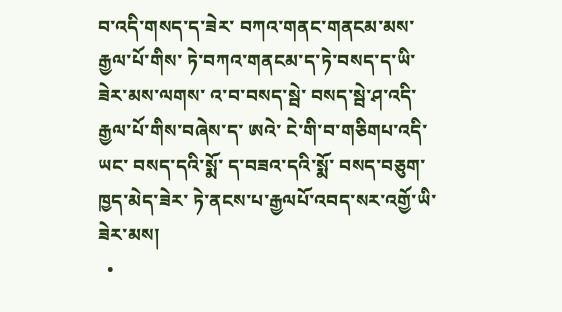བ་འདི་གསད་ད་ཟེར་ བཀའ་གནང་གནངམ་མས་རྒྱལ་པོ་གིས་ ཏེ་བཀའ་གནངམ་ད་ཏེ་བསད་ད་ཡི་ཟེར་མས་ལགས་ འ་བ་བསད་སྦེ་ བསད་སྦེ་ཤ་འདི་རྒྱལ་པོ་གིས་བཞེས་ད་ ཨའེ་ ངེ་གི་བ་གཅིགཔ་འདི་ཡང་ བསད་དའི་སྨོ་ ད་བཟའ་དའི་སྨོ་ བསད་བཅུག་ཁྱད་མེད་ཟེར་ ཏེ་ནངས་པ་རྒྱལཔོ་འབད་སར་འགྱོ་ཡི་ཟེར་མས།
  •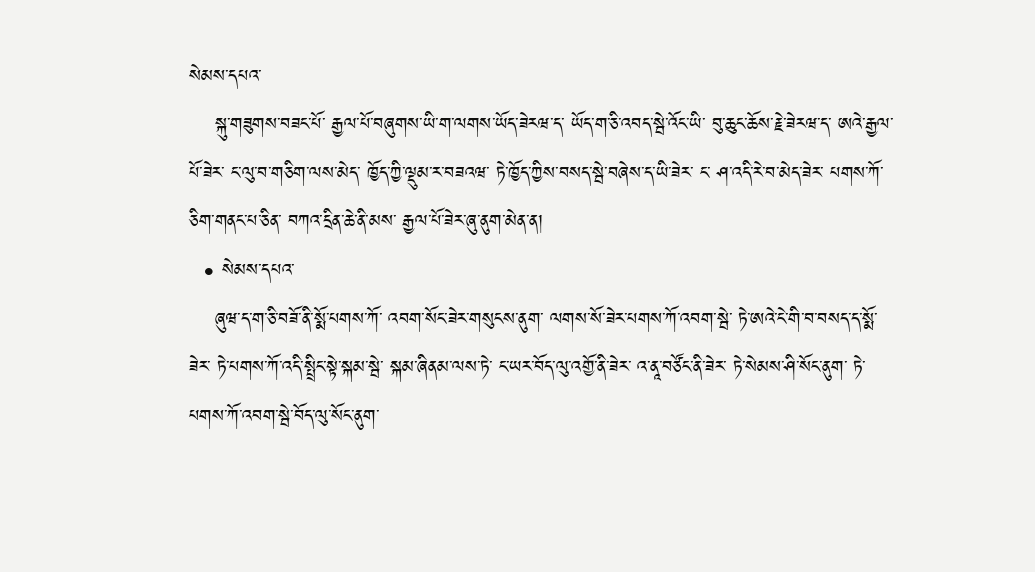སེམས་དཔའ་
    སྐུ་གཟུགས་བཟང་པོ་ རྒྱལ་པོ་བཞུགས་ཡི་ག་ལགས་ཡོད་ཟེརཝ་ད་ ཡོད་ག་ཅི་འབད་སྦེ་འོང་ཡི་ བུ་ཆུང་ཆོས་རྗེ་ཟེརཝ་ད་ ཨའེ་རྒྱལ་པོ་ཟེར་ ང་ལུ་བ་གཅིག་ལས་མེད་ ཁྱོད་ཀྱི་ལྡུམ་ར་བཟའཝ་ ཏེ་ཁྱོད་ཀྱིས་བསད་སྦེ་བཞེས་ད་ཡི་ཟེར་ ང་ ཤ་འདི་རེ་བ་མེད་ཟེར་ པགས་ཀོ་ཅིག་གནང་པ་ཅིན་ བཀའ་དྲིན་ཆེ་ནི་མས་ རྒྱལ་པོ་ཟེར་ཞུ་ནུག་མེན་ན།
  • སེམས་དཔའ་
    ཞུཝ་ད་ག་ཅི་བཟོ་ནི་སྨོ་པགས་ཀོ་ འབག་སོང་ཟེར་གསུངས་ནུག་ ལགས་སོ་ཟེར་པགས་ཀོ་འབག་སྦེ་ ཏེ་ཨའེ་ངེ་གི་བ་བསད་ད་སྨོ་ཟེར་ ཏེ་པགས་ཀོ་འདི་སྤྲིང་སྟེ་སྐམ་སྦེ་ སྐམ་ཞིནམ་ལས་ཏེ་ ང་ཡར་བོད་ལུ་འགྱོ་ནི་ཟེར་ འ་ནཱ་བཙོང་ནི་ཟེར་ ཏེ་སེམས་ཤི་སོང་ནུག་ ཏེ་པགས་ཀོ་འབག་སྦེ་བོད་ལུ་སོང་ནུག་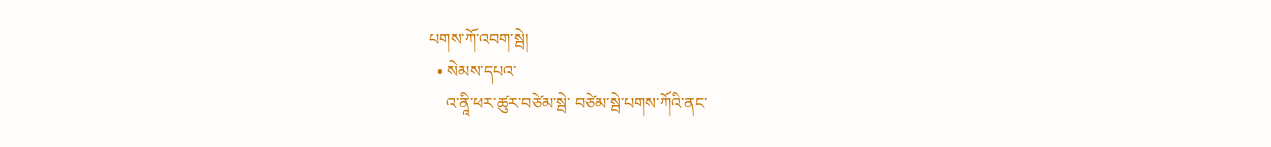པགས་ཀོ་འབག་སྦེ།
  • སེམས་དཔའ་
    འ་ནཱི་ཕར་ཚུར་བཙེམ་སྦེ་ བཙེམ་སྦེ་པགས་ཀོའི་ནང་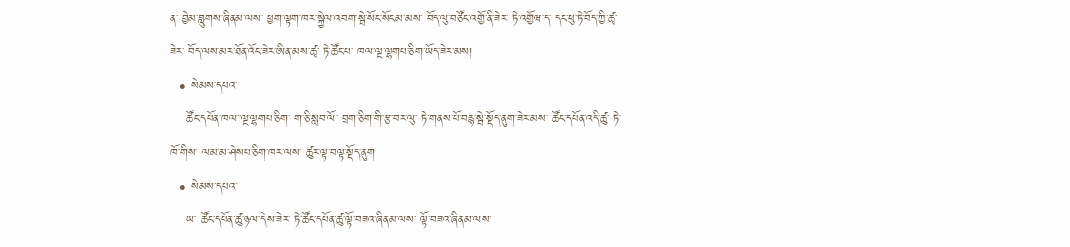ན་ བྱེམ་བླུགས་ཞིནམ་ལས་ ཕྱག་ལྟག་ཁར་སྐྱེལ་འབག་སྦེ་སོང་སོངམ་མས་ བོད་ལུ་བཙོང་འགྱོ་ནི་ཟེར་ ཏེ་འགྱོཝ་ད་ དང་ཕུ་ཏེ་བོད་ཀྱི་ཚྭ་ཟེར་ བོད་ལས་མར་ཐོན་འོང་ཟེར་ཨིན་མས་ཚྭ་ ཏེ་ཚོང་པ་ ཁལ་ལྔ་ལྷགཔ་ཅིག་ཡོད་ཟེར་མས།
  • སེམས་དཔའ་
    ཚོང་དཔོན་ཁལ་་ལྔ་ལྷགཔ་ཅིག་ ག་ཅི་སླབ་ལོ་ བྲག་ཅིག་གི་རྩ་བར་ལུ་ ཏེ་གནས་པོ་བརྙ་སྦེ་སྡོད་ནུག་ཟེར་མས་ ཚོང་དཔོན་འདི་ཚུ་ ཏེ་ཁོ་གིས་ ལམ་མ་ཤེསཔ་ཅིག་ཁར་ལས་ ཚུར་ལྟ་བལྟ་སྡོད་ནུག
  • སེམས་དཔའ་
    ཡ་ ཚོང་དཔོན་ཚུ་ཉལ་དེས་ཟེར་ ཏེ་ཚོང་དཔོན་ཚུ་ལྟོ་བཟའ་ཞིནམ་ལས་ ལྟོ་བཟའ་ཞིནམ་ལས་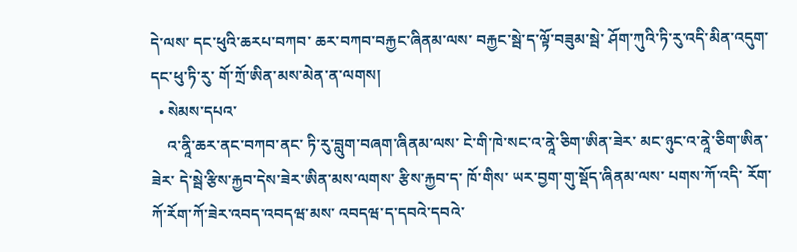དེ་ལས་ དང་ཕུའི་ཆརཔ་བཀབ་ ཆར་བཀབ་བརྐྱང་ཞིནམ་ལས་ བརྐྱང་སྦེ་ད་ལྟོ་བཟུམ་སྦེ་ ཤོག་ཀུའི་ཏི་རུ་འདི་མིན་འདུག་ དང་ཕུ་ཏི་རུ་ གོ་ཀྲོ་ཨིན་མས་མེན་ན་ལགས།
  • སེམས་དཔའ་
    འ་ནཱི་ཆར་ནང་བཀབ་ནང་ ཏི་རུ་བླུག་བཞག་ཞིནམ་ལས་ ངེ་གི་ཁེ་སང་འ་ནཱེ་ཅིག་ཨིན་ཟེར་ མང་ཉུང་འ་ནཱེ་ཅིག་ཨིན་ཟེར་ དེ་སྦེ་རྩིས་རྐྱབ་དེས་ཟེར་ཨིན་མས་ལགས་ རྩིས་རྐྱབ་ད་ ཁོ་གིས་ ཡར་བྱག་གུ་སྡོད་ཞིནམ་ལས་ པགས་ཀོ་འདི་ རོག་ཀོ་རོག་ཀོ་ཟེར་འབད་འབདཝ་མས་ འབདཝ་ད་དབའེ་དབའེ་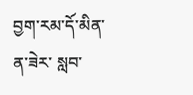བྱག་རམ་དོ་མིན་ན་ཟེར་ སླབ་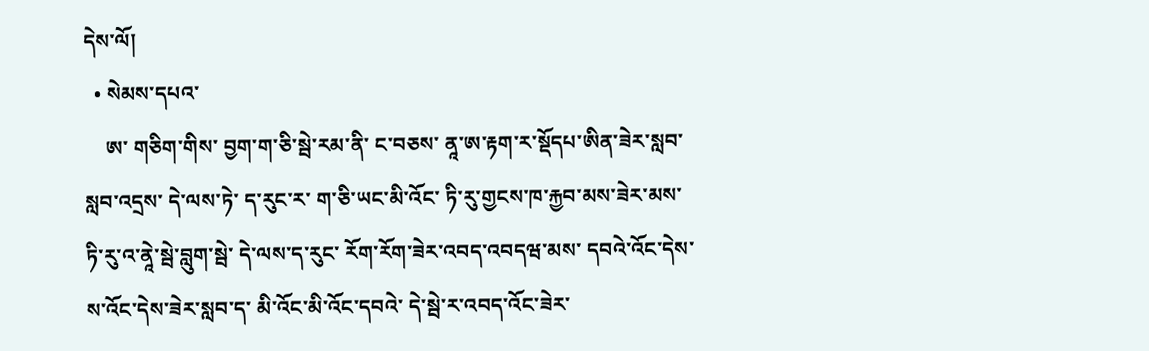དེས་ལོ།
  • སེམས་དཔའ་
    ཨ་ གཅིག་གིས་ བྱག་ག་ཅི་སྦེ་རམ་ནི་ ང་བཅས་ ནཱ་ཨ་རྟག་ར་སྡོདཔ་ཨིན་ཟེར་སླབ་སླབ་འདྲས་ དེ་ལས་ཏེ་ ད་རུང་ར་ ག་ཅི་ཡང་མི་འོང་ ཏི་རུ་གྱངས་ཁ་རྐྱབ་མས་ཟེར་མས་ ཏི་རུ་འ་ནཱེ་སྦེ་བླུག་སྦེ་ དེ་ལས་ད་རུང་ རོག་རོག་ཟེར་འབད་འབདཝ་མས་ དབའེ་འོང་དེས་ས་འོང་དེས་ཟེར་སླབ་ད་ མི་འོང་མི་འོང་དབའེ་ དེ་སྦེ་ར་འབད་འོང་ཟེར་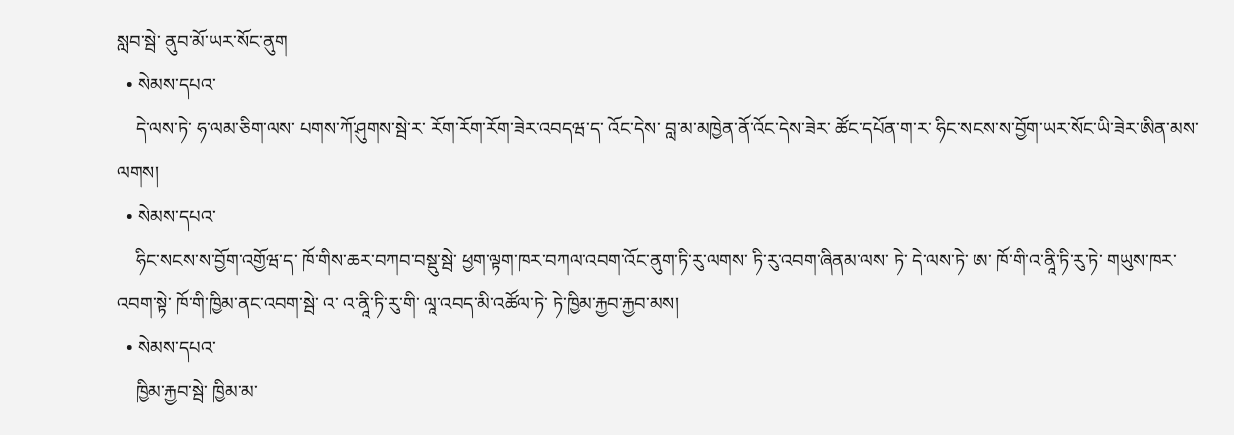སླབ་སྦེ་ ནུབ་མོ་ཡར་སོང་ནུག
  • སེམས་དཔའ་
    དེ་ལས་ཏེ་ ཧ་ལམ་ཅིག་ལས་ པགས་ཀོ་ཤུགས་སྦེ་ར་ རོག་རོག་རོག་ཟེར་འབདཝ་ད་ འོང་དེས་ བླ་མ་མཁྱེན་ནོ་འོང་དེས་ཟེར་ ཚོང་དཔོན་ག་ར་ ཧིང་སངས་ས་བྱོག་ཡར་སོང་ཡི་ཟེར་ཨིན་མས་ལགས།
  • སེམས་དཔའ་
    ཧིང་སངས་ས་བྱོག་འགྱོཝ་ད་ ཁོ་གིས་ཆར་བཀབ་བསྡུ་སྦེ་ ཕྱག་ལྟག་ཁར་བཀལ་འབག་འོང་ནུག་ཏི་རུ་ལགས་ ཏི་རུ་འབག་ཞིནམ་ལས་ ཏེ་ དེ་ལས་ཏེ་ ཨ་ ཁོ་གི་འ་ནཱི་ཏི་རུ་ཏེ་ གཡུས་ཁར་འབག་སྟེ་ ཁོ་གི་ཁྱིམ་ནང་འབག་སྦེ་ འ་ འ་ནཱི་ཏི་རུ་གི་ ལཱ་འབད་མི་འཚོལ་ཏེ་ ཏེ་ཁྱིམ་རྐྱབ་རྐྱབ་མས།
  • སེམས་དཔའ་
    ཁྱིམ་རྐྱབ་སྦེ་ ཁྱིམ་མ་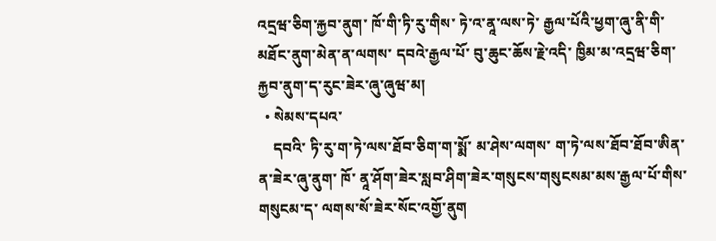འདྲཝ་ཅིག་རྐྱབ་ནུག་ ཁོ་གི་ཏི་རུ་གིས་ ཏེ་འ་ནཱ་ལས་ཏེ་ རྒྱལ་པོའི་ཕྱག་ཞུ་ནི་གི་མཐོང་ནུག་མེན་ན་ལགས་ དབའེ་རྒྱལ་པོ་ བུ་ཆུང་ཆོས་རྗེ་འདི་ ཁྱིམ་མ་འདྲཝ་ཅིག་རྐྱབ་ནུག་ད་རུང་ཟེར་ཞུ་ཞུཝ་མ།
  • སེམས་དཔའ་
    དབའི་ ཏི་རུ་ག་ཏེ་ལས་ཐོབ་ཅིག་ག་སྨོ་ མ་ཤེས་ལགས་ ག་ཏེ་ལས་ཐོབ་ཐོབ་ཨིན་ན་ཟེར་ཞུ་ནུག་ ཁོ་ ནཱ་ཤོག་ཟེར་སླབ་ཤིག་ཟེར་གསུངས་གསུངསམ་མས་རྒྱལ་པོ་གིས་ གསུངམ་ད་ ལགས་སོ་ཟེར་སོང་འགྱོ་ནུག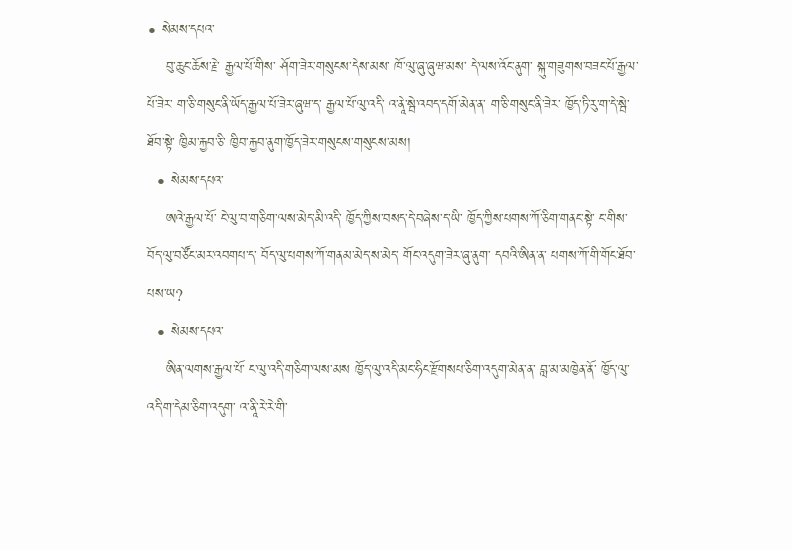• སེམས་དཔའ་
    བུ་ཆུང་ཆོས་རྗེ་ རྒྱལ་པོ་གིས་ ཤོག་ཟེར་གསུངས་དེས་མས་ ཁོ་ལུ་ཞུ་ཞུཝ་མས་ དེ་ལས་འོང་ནུག་ སྐུ་གཟུགས་བཟང་པོ་རྒྱལ་པོ་ཟེར་ ག་ཅི་གསུང་ནི་ཡོད་རྒྱལ་པོ་ཟེར་ཞུཝ་ད་ རྒྱལ་པོ་ལུ་འདི་ འ་ནཱེ་སྦེ་འབད་དགོ་མེན་ན་ ག་ཅི་གསུང་ནི་ཟེར་ ཁྱོད་ཏི་རུ་ག་དེ་སྦེ་ཐོབ་སྟེ་ ཁྱིམ་རྐྱབ་ཅི་ ཁྱིབ་རྐྱབ་ནུག་ཁྱོད་ཟེར་གསུངས་གསུངས་མས།
  • སེམས་དཔའ་
    ཨའེ་རྒྱལ་པོ་ ངེ་ལུ་བ་གཅིག་ལས་མེད་མི་འདི་ ཁྱོད་ཀྱིས་བསད་དེ་བཞེས་ད་ཡི་ ཁྱོད་ཀྱིས་པགས་ཀོ་ཅིག་གནང་སྟེ་ ང་གིས་ བོད་ལུ་བཙོང་མར་འབགཔ་ད་ བོད་ལུ་པགས་ཀོ་གནམ་མེད་ས་མེད་ གོང་འདུག་ཟེར་ཞུ་ནུག་ དབའི་ཨིན་ན་ པགས་ཀོ་གི་གོང་ཐོབ་པས་ཡ?
  • སེམས་དཔའ་
    ཨིན་ལགས་རྒྱལ་པོ་ ང་ལུ་འདི་གཅིག་ལས་མས ཁྱོད་ལུ་འདི་མང་ཧིང་རྫོགསཔ་ཅིག་འདུག་མེན་ན་ བླ་མ་མཁྱེན་ནོ་ ཁྱོད་ལུ་འདི་ག་དེམ་ཅིག་འདུག་ འ་ནཱི་རེ་རེ་གི་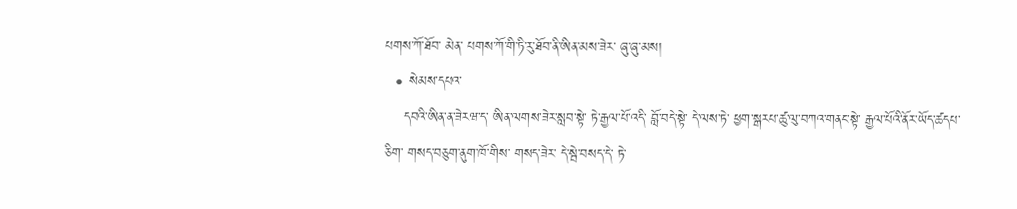པགས་ཀོ་ཐོབ་ མེན་ པགས་ཀོ་གི་ཏི་རུ་ཐོབ་ནི་ཨིན་མས་ཟེར་ ཞུ་ཞུ་མས།
  • སེམས་དཔའ་
    དབའི་ཨིན་ན་ཟེརཝ་ད་ ཨིན་ལགས་ཟེར་སླབ་སྟེ་ ཏེ་རྒྱལ་པོ་འདི་ བློ་བདེ་སྟེ་ དེ་ལས་ཏེ་ ཕྱག་སྒརཔ་ཚུ་ལུ་བཀའ་གནང་སྟེ་ རྒྱལ་པོའི་ནོར་ཡོད་ཚདཔ་ཅིག་ གསད་བཅུག་ནུག་ཁོ་གིས་ གསད་ཟེར་ དེ་སྦེ་བསད་དེ་ ཏེ་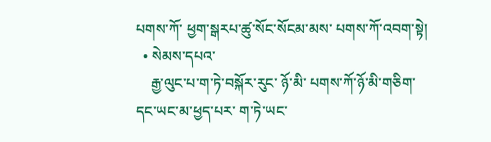པགས་ཀོ་ ཕྱག་སྒརཔ་ཚུ་སོང་སོངམ་མས་ པགས་ཀོ་འབག་སྟེ།
  • སེམས་དཔའ་
    རྒྱ་ལུང་པ་ག་ཏེ་བསྐོར་རུང་ ཉོ་མི་ པགས་ཀོ་ཉོ་མི་གཅིག་དང་ཡང་མ་ཕྱད་པར་ ག་ཏེ་ཡང་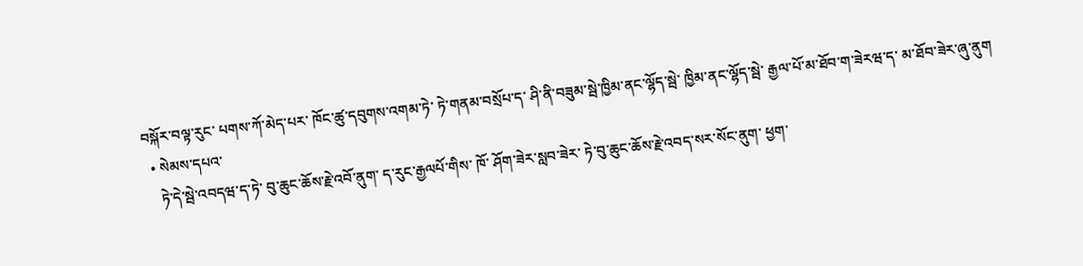བསྐོར་བལྟ་རུང་ པགས་ཀོ་མེད་པར་ ཁོང་ཚུ་དབུགས་འགམ་ཏེ་ ཏེ་གནམ་བསྲོཔ་ད་ ཤི་ནི་བཟུམ་སྦེ་ཁྱིམ་ནང་ལྷོད་སྦེ་ ཁྱིམ་ནང་ལྷོད་སྦེ་ རྒྱལ་པོ་མ་ཐོབ་ག་ཟེརཝ་ད་ མ་ཐོབ་ཟེར་ཞུ་ནུག
  • སེམས་དཔའ་
    ཏེ་དེ་སྦེ་འབདཝ་ད་ཏེ་ བུ་ཆུང་ཆོས་རྗེ་འབོ་ནུག་ ད་རུང་རྒྱལཔོ་གིས་ ཁོ་ ཤོག་ཟེར་སླབ་ཟེར་ ཏེ་བུ་ཆུང་ཆོས་རྗེ་འབད་སར་སོང་ནུག་ ཕྱག་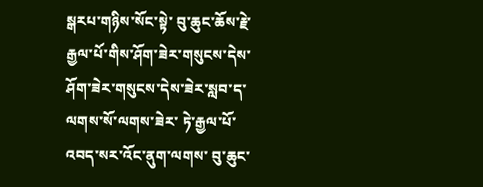སྒརཔ་གཉིས་སོང་སྟེ་ བུ་ཆུང་ཆོས་རྗེ་ རྒྱལ་པོ་གིས་ཤོག་ཟེར་གསུངས་དེས་ ཤོག་ཟེར་གསུངས་དེས་ཟེར་སླབ་ད་ ལགས་སོ་ལགས་ཟེར་ ཏེ་རྒྱལ་པོ་འབད་སར་འོང་ནུག་ལགས་ བུ་ཆུང་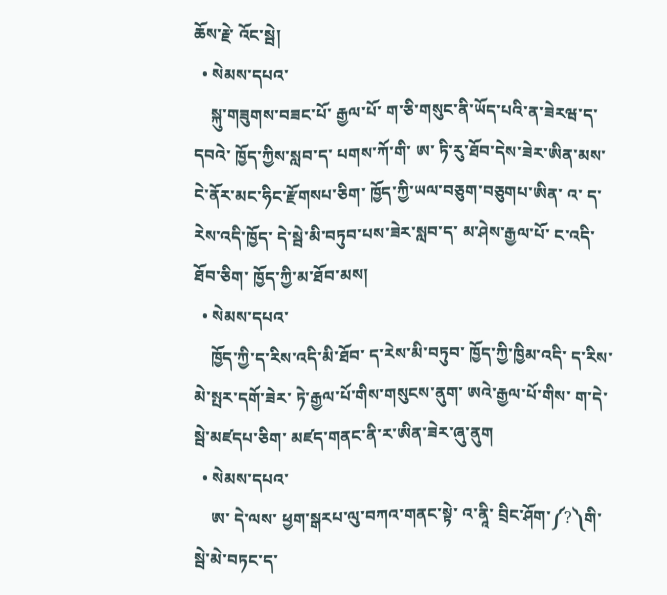ཆོས་རྗེ་ འོང་སྦེ།
  • སེམས་དཔའ་
    སྐུ་གཟུགས་བཟང་པོ་ རྒྱལ་པོ་ ག་ཅི་གསུང་ནི་ཡོད་པའི་ན་ཟེརཝ་ད་ དབའེ་ ཁྱོད་ཀྱིས་སླབ་ད་ པགས་ཀོ་གི་ ཨ་ ཏི་རུ་ཐོབ་དེས་ཟེར་ཨིན་མས་ ངེ་ནོར་མང་ཧིང་རྫོགསཔ་ཅིག་ ཁྱོད་ཀྱི་ཡལ་བཅུག་བཅུགཔ་ཨིན་ འ་ ད་རེས་འདི་ཁྱོད་ དེ་སྦེ་མི་བཏུབ་པས་ཟེར་སླབ་ད་ མ་ཤེས་རྒྱལ་པོ་ ང་འདི་ཐོབ་ཅིག་ ཁྱོད་ཀྱི་མ་ཐོབ་མས།
  • སེམས་དཔའ་
    ཁྱོད་ཀྱི་ད་རིས་འདི་མི་ཐོབ་ ད་རེས་མི་བཏུབ་ ཁྱོད་ཀྱི་ཁྱིམ་འདི་ ད་རིས་མེ་སྤར་དགོ་ཟེར་ ཏེ་རྒྱལ་པོ་གིས་གསུངས་ནུག་ ཨའེ་རྒྱལ་པོ་གིས་ ག་དེ་སྦེ་མཛདཔ་ཅིག་ མཛད་གནང་ནི་ར་ཨིན་ཟེར་ཞུ་ནུག
  • སེམས་དཔའ་
    ཨ་ དེ་ལས་ ཕྱག་སྒརཔ་ལུ་བཀའ་གནང་སྟེ་ འ་ནཱི་ བྲིང་ཤོག་༼?༽གི་སྦེ་མེ་བཏང་ད་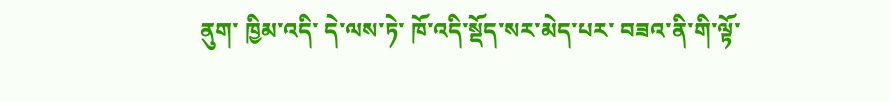ནུག་ ཁྱིམ་འདི་ དེ་ལས་ཏེ་ ཁོ་འདི་སྡོད་སར་མེད་པར་ བཟའ་ནི་གི་ལྟོ་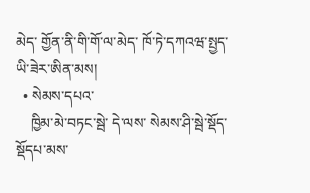མེད་ གྱོན་ནི་གི་གོ་ལ་མེད་ ཁོ་ཏེ་དཀའཝ་སྤྱད་ཡི་ཟེར་ཨིན་མས།
  • སེམས་དཔའ་
    ཁྱིམ་མེ་བཏང་སྦེ་ དེ་ལས་ སེམས་ཤི་སྦེ་སྡོད་སྡོདཔ་མས་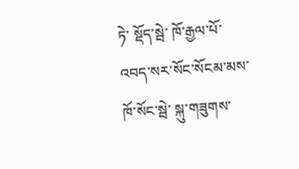ཏེ་ སྡོད་སྦེ་ ཁོ་རྒྱལ་པོ་འབད་སར་སོང་སོངམ་མས་ ཁོ་སོང་སྦེ་ སྐུ་གཟུགས་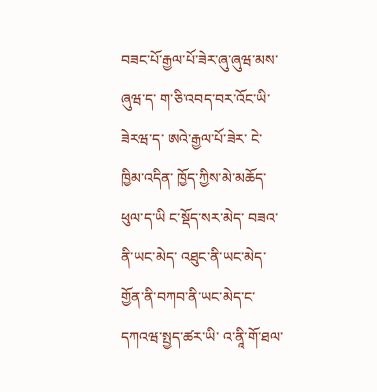བཟང་པོ་རྒྱལ་པོ་ཟེར་ཞུ་ཞུཝ་མས་ ཞུཝ་ད་ ག་ཅི་འབད་བར་འོང་ཡི་ཟེརཝ་ད་ ཨའེ་རྒྱལ་པོ་ཟེར་ ངེ་ཁྱིམ་འདིན་ ཁྱོད་ཀྱིས་མེ་མཆོད་ཕུལ་ད་ཡི ང་སྡོད་སར་མེད་ བཟའ་ནི་ཡང་མེད་ འཐུང་ནི་ཡང་མེད་ གྱོན་ནི་བཀབ་ནི་ཡང་མེད་ང་ དཀའཝ་སྤྱད་ཚར་ཡི་ འ་ནཱི་གོ་ཐལ་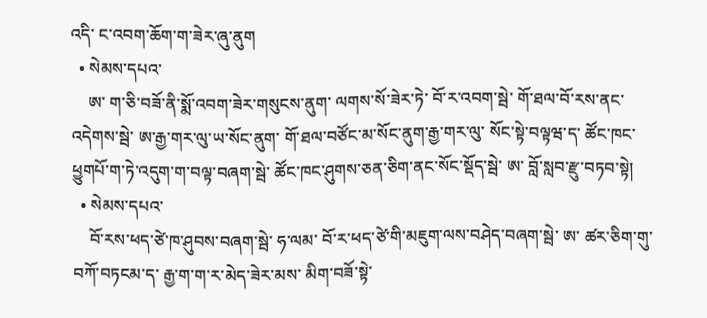འདི་ ང་འབག་ཆོག་ག་ཟེར་ཞུ་ནུག
  • སེམས་དཔའ་
    ཨ་ ག་ཅི་བཟོ་ནི་སྨོ་འབག་ཟེར་གསུངས་ནུག་ ལགས་སོ་ཟེར་ཏེ་ བོ་ར་འབག་སྦེ་ གོ་ཐལ་བོ་རས་ནང་འདེགས་སྦེ་ ཨ་རྒྱ་གར་ལུ་ཡ་སོང་ནུག་ གོ་ཐལ་བཙོང་མ་སོང་ནུག་རྒྱ་གར་ལུ་ སོང་སྟེ་བལྟཝ་ད་ ཚོང་ཁང་ཕྱུགཔོ་ག་ཏེ་འདུག་ག་བལྟ་བཞག་སྦེ་ ཚོང་ཁང་ཤུགས་ཅན་ཅིག་ནང་སོང་སྡོད་སྦེ་ ཨ་ བློ་སླབ་རྫུ་བཏབ་སྟེ།
  • སེམས་དཔའ་
    བོ་རས་ཕད་ཙེ་ཁ་ཤུབས་བཞག་སྦེ་ ཧ་ལམ་ བོ་ར་ཕད་ཙེ་གི་མཇུག་ལས་བཤེད་བཞག་སྦེ་ ཨ་ ཚར་ཅིག་གུ་བཀོ་བཏངམ་ད་ རྒྱ་ག་ག་ར་མེད་ཟེར་མས་ མིག་བཟོ་སྟེ་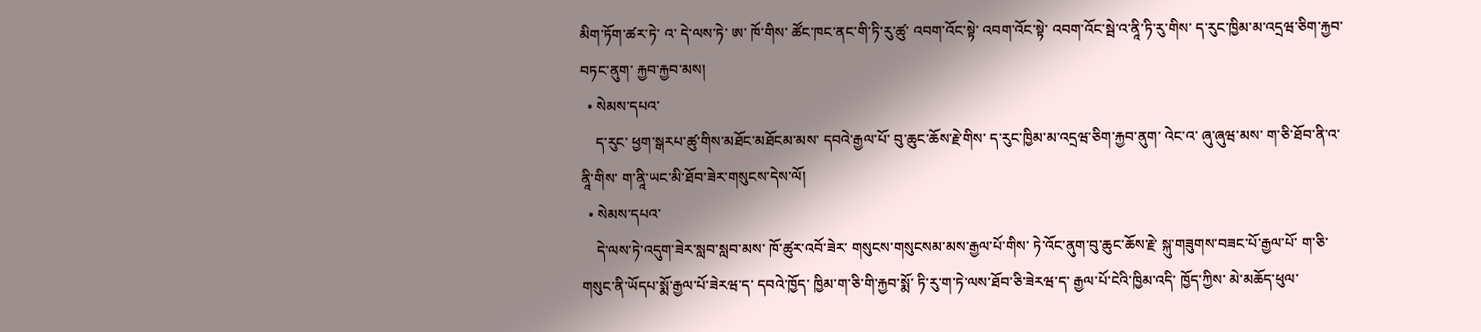མིག་ཏོག་ཚར་ཏེ་ འ་ དེ་ལས་ཏེ་ ཨ་ ཁོ་གིས་ ཚོང་ཁང་ནང་གི་ཏི་རུ་ཚུ་ འབག་འོང་སྟེ་ འབག་འོང་སྟེ་ འབག་འོང་སྦེ་འ་ནཱི་ཏི་རུ་གིས་ ད་རུང་ཁྱིམ་མ་འདྲཝ་ཅིག་རྐྱབ་བཏང་ནུག་ རྐྱབ་རྐྱབ་མས།
  • སེམས་དཔའ་
    ད་རུང་ ཕྱག་སྒརཔ་ཚུ་གིས་མཐོང་མཐོངམ་མས་ དབའེ་རྒྱལ་པོ་ བུ་ཆུང་ཆོས་རྗེ་གིས་ ད་རུང་ཁྱིམ་མ་འདྲཝ་ཅིག་རྐྱབ་ནུག་ འེང་འ་ ཞུ་ཞུཝ་མས་ ག་ཅི་ཐོབ་ནི་འ་ནཱི་གིས་ ག་ནཱི་ཡང་མི་ཐོབ་ཟེར་གསུངས་དེས་ལོ།
  • སེམས་དཔའ་
    དེ་ལས་ཏེ་འདུག་ཟེར་སླབ་སླབ་མས་ ཁོ་ཚུར་འབོ་ཟེར་ གསུངས་གསུངསམ་མས་རྒྱལ་པོ་གིས་ ཏེ་འོང་ནུག་བུ་ཆུང་ཆོས་རྗེ་ སྐུ་གཟུགས་བཟང་པོ་རྒྱལ་པོ་ ག་ཅི་གསུང་ནི་ཡོདཔ་སྨོ་རྒྱལ་པོ་ཟེརཝ་ད་ དབའེ་ཁྱོད་ ཁྱིམ་ག་ཅི་གི་རྐྱབ་སྨོ་ ཏི་རུ་ག་ཏེ་ལས་ཐོབ་ཅི་ཟེརཝ་ད་ རྒྱལ་པོ་ངེའི་ཁྱིམ་འདི་ ཁྱོད་ཀྱིས་ མེ་མཆོད་ཕུལ་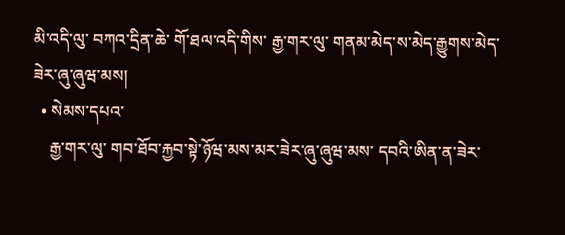མི་འདི་ལུ་ བཀའ་དྲིན་ཆེ་ གོ་ཐལ་འདི་གིས་ རྒྱ་གར་ལུ་ གནམ་མེད་ས་མེད་རྒྱུགས་མེད་ཟེར་ཞུ་ཞུཝ་མས།
  • སེམས་དཔའ་
    རྒྱ་གར་ལུ་ གབ་ཐོབ་རྐྱབ་སྟེ་ཉོཝ་མས་མར་ཟེར་ཞུ་ཞུཝ་མས་ དབའི་ཨིན་ན་ཟེར་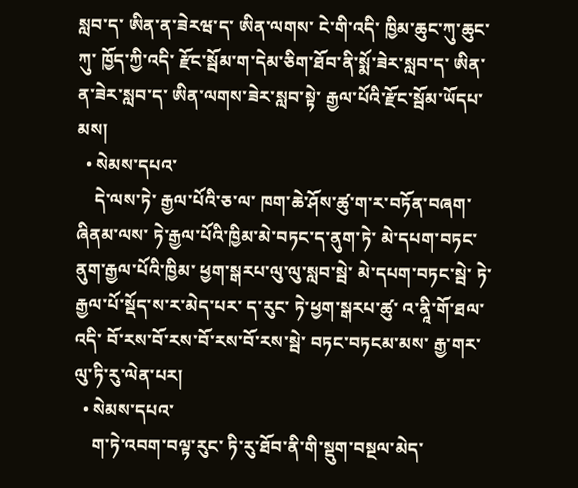སླབ་ད་ ཨིན་ན་ཟེརཝ་ད་ ཨིན་ལགས་ ངེ་གི་འདི་ ཁྱིམ་ཆུང་ཀུ་ཆུང་ཀུ་ ཁྱོད་ཀྱི་འདི་ རྫོང་སྦོམ་ག་དེམ་ཅིག་ཐོབ་ནི་སྨོ་ཟེར་སླབ་ད་ ཨིན་ན་ཟེར་སླབ་ད་ ཨིན་ལགས་ཟེར་སླབ་སྟེ་ རྒྱལ་པོའི་རྫོང་སྦོམ་ཡོདཔ་མས།
  • སེམས་དཔའ་
    དེ་ལས་ཏེ་ རྒྱལ་པོའི་ཅ་ལ་ ཁག་ཆེ་ཤོས་ཚུ་ག་ར་བཏོན་བཞག་ཞིནམ་ལས་ ཏེ་རྒྱལ་པོའི་ཁྱིམ་མེ་བཏང་ད་ནུག་ཏེ་ མེ་དཔག་བཏང་ནུག་རྒྱལ་པོའི་ཁྱིམ་ ཕྱག་སྒརཔ་ལུ་ལུ་སླབ་སྦེ་ མེ་དཔག་བཏང་སྦེ་ ཏེ་རྒྱལ་པོ་སྡོད་ས་ར་མེད་པར་ ད་རུང་ ཏེ་ཕྱག་སྒརཔ་ཚུ་ འ་ནཱི་གོ་ཐལ་འདི་ བོ་རས་བོ་རས་བོ་རས་བོ་རས་སྦེ་ བཏང་བཏངམ་མས་ རྒྱ་གར་ལུ་ཏི་རུ་ལེན་པར།
  • སེམས་དཔའ་
    ག་ཏེ་འབག་བལྟ་རུང་ ཏི་རུ་ཐོབ་ནི་གི་སྡུག་བསྔལ་མེད་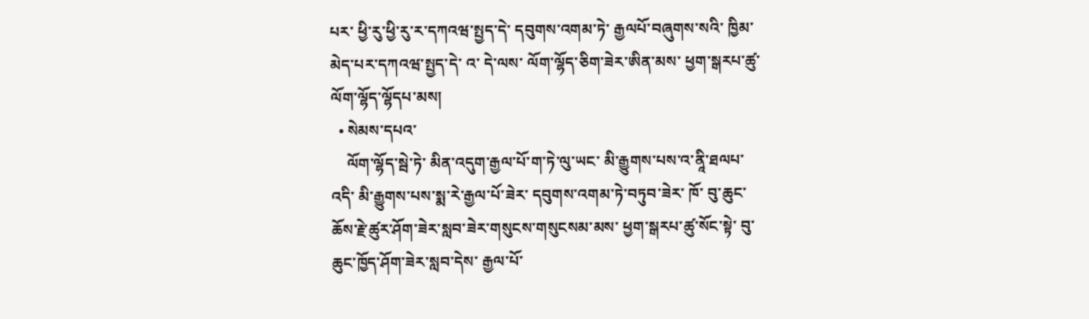པར་ ཕྱི་རུ་ཕྱི་རུ་ར་དཀའཝ་སྤྱད་དེ་ དབུགས་འགམ་ཏེ་ རྒྱལཔོ་བཞུགས་སའི་ ཁྱིམ་མེད་པར་དཀའཝ་སྤྱད་དེ་ འ་ དེ་ལས་ ལོག་ལྷོད་ཅིག་ཟེར་ཨིན་མས་ ཕྱག་སྒརཔ་ཚུ་ལོག་ལྷོད་ལྷོདཔ་མས།
  • སེམས་དཔའ་
    ལོག་ལྷོད་སྦེ་ཏེ་ མིན་འདུག་རྒྱལ་པོ་ག་ཏེ་ལུ་ཡང་ མི་རྒྱུགས་པས་འ་ནཱི་ཐལཔ་འདི་ མི་རྒྱུགས་པས་སྨ་རེ་རྒྱལ་པོ་ཟེར་ དབུགས་འགམ་ཏེ་བཏུབ་ཟེར་ ཁོ་ བུ་ཆུང་ཆོས་རྗེ་ཚུར་ཤོག་ཟེར་སླབ་ཟེར་གསུངས་གསུངསམ་མས་ ཕྱག་སྒརཔ་ཚུ་སོང་སྟེ་ བུ་ཆུང་ཁྱོད་ཤོག་ཟེར་སླབ་དེས་ རྒྱལ་པོ་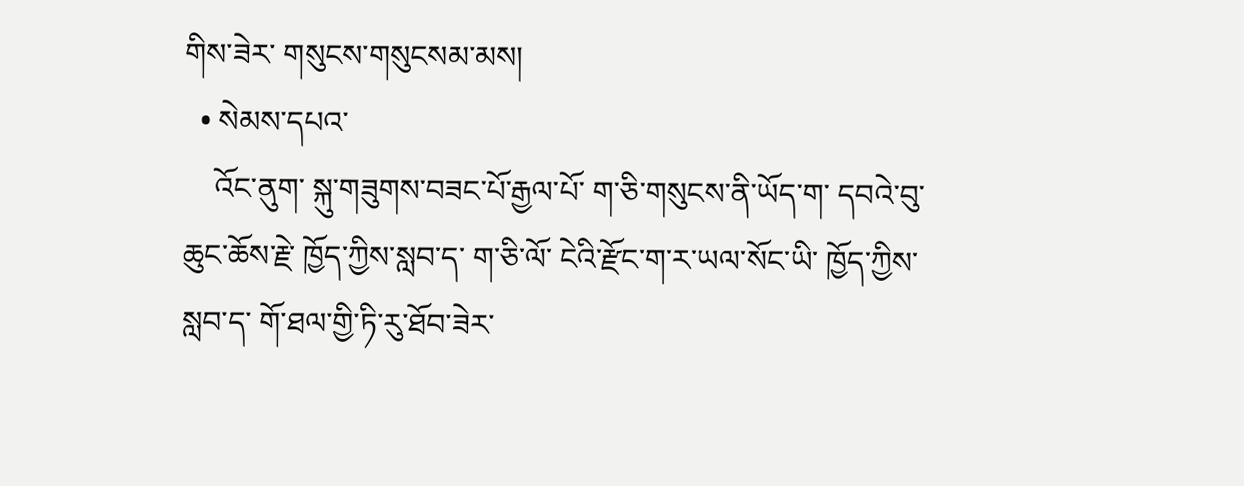གིས་ཟེར་ གསུངས་གསུངསམ་མས།
  • སེམས་དཔའ་
    འོང་ནུག་ སྐུ་གཟུགས་བཟང་པོ་རྒྱལ་པོ་ ག་ཅི་གསུངས་ནི་ཡོད་ག་ དབའེ་བུ་ཆུང་ཆོས་རྗེ་ ཁྱོད་ཀྱིས་སླབ་ད་ ག་ཅི་ལོ་ ངེའི་རྫོང་ག་ར་ཡལ་སོང་ཡི་ ཁྱོད་ཀྱིས་སླབ་ད་ གོ་ཐལ་གྱི་ཏི་རུ་ཐོབ་ཟེར་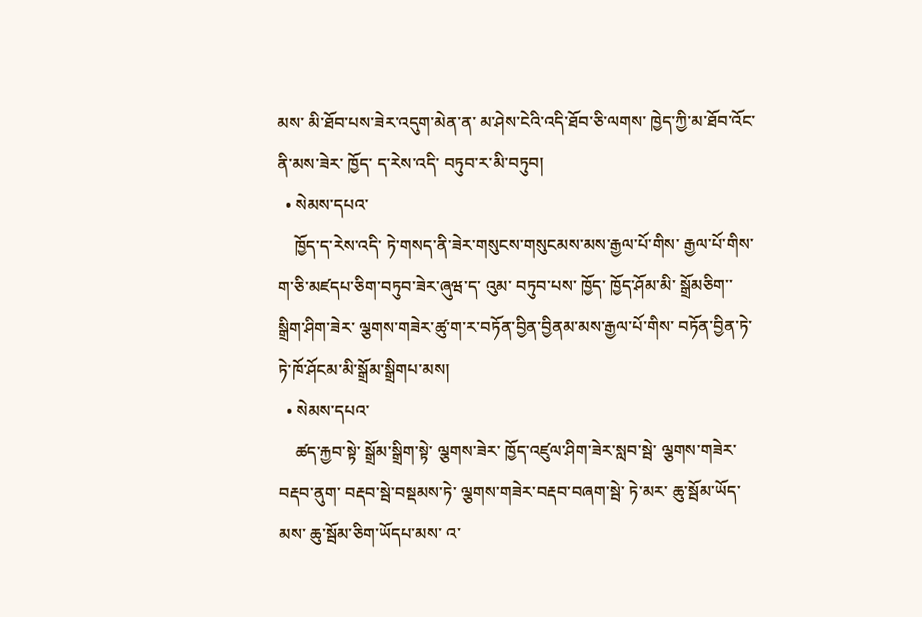མས་ མི་ཐོབ་པས་ཟེར་འདུག་མེན་ན་ མ་ཤེས་ངེའི་འདི་ཐོབ་ཅི་ལགས་ ཁྱེད་ཀྱི་མ་ཐོབ་འོང་ནི་མས་ཟེར་ ཁྱོད་ ད་རེས་འདི་ བཏུབ་ར་མི་བཏུབ།
  • སེམས་དཔའ་
    ཁྱོད་ད་རེས་འདི་ ཏེ་གསད་ནི་ཟེར་གསུངས་གསུངམས་མས་རྒྱལ་པོ་གིས་ རྒྱལ་པོ་གིས་ ག་ཅི་མཛདཔ་ཅིག་བཏུབ་ཟེར་ཞུཝ་ད་ འུམ་ བཏུབ་པས་ ཁྱོད་ ཁྱོད་ཤོམ་མི་ སྒྲོམཅིག་་སྒྲིག་ཤིག་ཟེར་ ལྕགས་གཟེར་ཚུ་ག་ར་བཏོན་བྱིན་བྱིནམ་མས་རྒྱལ་པོ་གིས་ བཏོན་བྱིན་ཏེ་ ཏེ་ཁོ་ཤོངམ་མི་སྒྲོམ་སྒྲིགཔ་མས།
  • སེམས་དཔའ་
    ཚད་རྐྱབ་སྟེ་ སྒྲོམ་སྒྲིག་སྟེ་ ལྕགས་ཟེར་ ཁྱོད་འཛུལ་ཤིག་ཟེར་སླབ་སྦེ་ ལྕགས་གཟེར་བརྡབ་ནུག་ བརྡབ་སྦེ་བསྡམས་ཏེ་ ལྕགས་གཟེར་བརྡབ་བཞག་སྦེ་ ཏེ་མར་ ཆུ་སྦོམ་ཡོད་མས་ ཆུ་སྦོམ་ཅིག་ཡོདཔ་མས་ འ་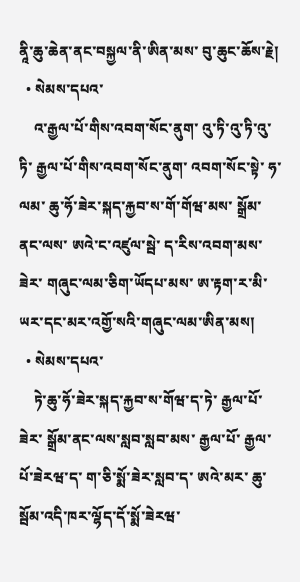ནཱི་ཆུ་ཆེན་ནང་བསྐྱལ་ནི་ཨིན་མས་ བུ་ཆུང་ཆོས་རྗེ།
  • སེམས་དཔའ་
    འ་རྒྱལ་པོ་གིས་འབག་སོང་ནུག་ འུ་ཏི་འུ་ཏི་འུ་ཏི་ རྒྱལ་པོ་གིས་འབག་སོང་ནུག་ འབག་སོང་སྟེ་ ཧ་ལམ་ ཆུ་ཧོ་ཟེར་སྐད་རྐྱབ་ས་གོ་གོཝ་མས་ སྒྲོམ་ནང་ལས་ ཨའེ་ང་འཛུལ་སྦེ་ ད་རིས་འབག་མས་ཟེར་ གཞུང་ལམ་ཅིག་ཡོདཔ་མས་ ཨ་རྟག་ར་མི་ཡར་དང་མར་འགྱོ་སའི་གཞུང་ལམ་ཨིན་མས།
  • སེམས་དཔའ་
    ཏེ་ཆུ་ཧོ་ཟེར་སྐད་རྐྱབ་ས་གོཝ་ད་ཏེ་ རྒྱལ་པོ་ཟེར་ སྒྲོམ་ནང་ལས་སླབ་སླབ་མས་ རྒྱལ་པོ་ རྒྱལ་པོ་ཟེརཝ་ད་ ག་ཅི་སྨོ་ཟེར་སླབ་ད་ ཨའེ་མར་ ཆུ་སྦོམ་འདི་ཁར་ལྷོད་དོ་སྨོ་ཟེརཝ་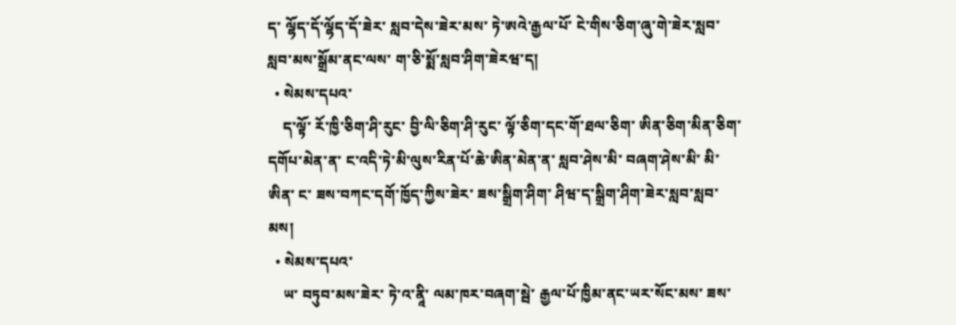ད་ ལྷོད་དོ་ལྷོད་དོ་ཟེར་ སླབ་དེས་ཟེར་མས་ ཏེ་ཨའེ་རྒྱལ་པོ་ ངེ་གིས་ཅིག་ཞུ་གེ་ཟེར་སླབ་སླབ་མས་སྒྲོམ་ནང་ལས་ ག་ཅི་སྨོ་སླབ་ཤིག་ཟེརཝ་ད།
  • སེམས་དཔའ་
    ད་ལྟོ་ རོ་ཁྱི་ཅིག་ཤི་རུང་ བྱི་ལི་ཅིག་ཤི་རུང་ ལྟོ་ཅིག་དང་གོ་ཐལ་ཅིག་ ཨིན་ཅིག་མིན་ཅིག་དགོཔ་མེན་ན་ ང་འདི་ཏེ་མི་ལུས་རིན་པོ་ཆེ་ཨིན་མེན་ན་ སླབ་ཤེས་མི་ བཞག་ཤེས་མི་ མི་ཨིན་ ང་ ཟས་བཀང་དགོ་ཁྱོད་ཀྱིས་ཟེར་ ཟས་སྒྲིག་ཤིག་ ཤིཝ་ད་སྒྲིག་ཤིག་ཟེར་སླབ་སླབ་མས།
  • སེམས་དཔའ་
    ཡ་ བཏུབ་མས་ཟེར་ ཏེ་འ་ནཱི་ ལམ་ཁར་བཞག་སྦེ་ རྒྱལ་པོ་ཁྱིམ་ནང་ཡར་སོང་མས་ ཟས་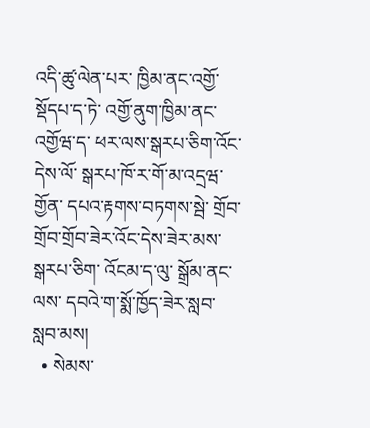འདི་ཚུ་ལེན་པར་ ཁྱིམ་ནང་འགྱོ་སྡོདཔ་ད་ཏེ་ འགྱོ་ནུག་ཁྱིམ་ནང་ འགྱོཝ་ད་ ཕར་ལས་སྒརཔ་ཅིག་འོང་དེས་ལོ་ སྒརཔ་ཁོ་ར་གོ་མ་འདྲཝ་གྱོན་ དཔའ་རྟགས་བཏགས་སྦེ་ གྲོབ་གྲོབ་གྲོབ་ཟེར་འོང་དེས་ཟེར་མས་སྒརཔ་ཅིག་ འོངམ་ད་ལུ་ སྒྲོམ་ནང་ལས་ དབའེ་ག་སྨོ་ཁྱོད་ཟེར་སླབ་སླབ་མས།
  • སེམས་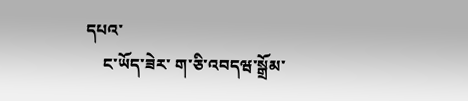དཔའ་
    ང་ཡོད་ཟེར་ ག་ཅི་འབདཝ་སྒྲོམ་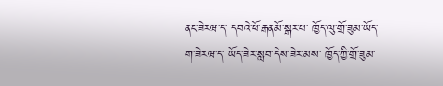ནང་ཟེརཝ་ད་ དབའེ་ཕོ་རྒནམོ་སྒར་པ་ ཁྱོད་ལུ་གྲོ་ཟུམ་ཡོད་ག་ཟེརཝ་ད་ ཡོད་ཟེར་སླབ་དེས་ཟེར་མས་ ཁྱོད་ཀྱི་གྲོ་ཟུམ་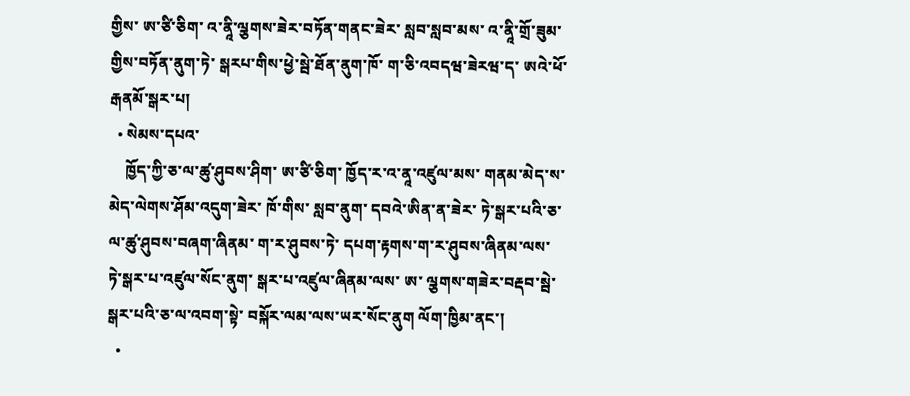གྱིས་ ཨ་ཙི་ཅིག་ འ་ནཱི་ལྕགས་ཟེར་བཏོན་གནང་ཟེར་ སླབ་སླབ་མས་ འ་ནཱི་གྲོ་ཟུམ་གྱིས་བཏོན་ནུག་ཏེ་ སྒརཔ་གིས་ཕྱེ་སྦེ་ཐོན་ནུག་ཁོ་ ག་ཅི་འབདཝ་ཟེརཝ་ད་ ཨའེ་ཕོ་རྒནམོ་སྒར་པ།
  • སེམས་དཔའ་
    ཁྱོད་ཀྱི་ཅ་ལ་ཚུ་ཤུབས་ཤིག་ ཨ་ཙི་ཅིག་ ཁྱོད་ར་འ་ནཱ་འཛུལ་མས་ གནམ་མེད་ས་མེད་ལེགས་ཤོམ་འདུག་ཟེར་ ཁོ་གིས་ སླབ་ནུག་ དབའེ་ཨིན་ན་ཟེར་ ཏེ་སྒར་པའི་ཅ་ལ་ཚུ་ཤུབས་བཞག་ཞིནམ་ ག་ར་ཤུབས་ཏེ་ དཔག་རྟགས་ག་ར་ཤུབས་ཞིནམ་ལས་ ཏེ་སྒར་པ་འཛུལ་སོང་ནུག་ སྒར་པ་འཛུལ་ཞིནམ་ལས་ ཨ་ ལྕགས་གཟེར་བརྡབ་སྦེ་ སྒར་པའི་ཅ་ལ་འབག་སྟེ་ བསྐོར་ལམ་ལས་ཡར་སོང་ནུག ལོག་ཁྱིམ་ནང་།
  •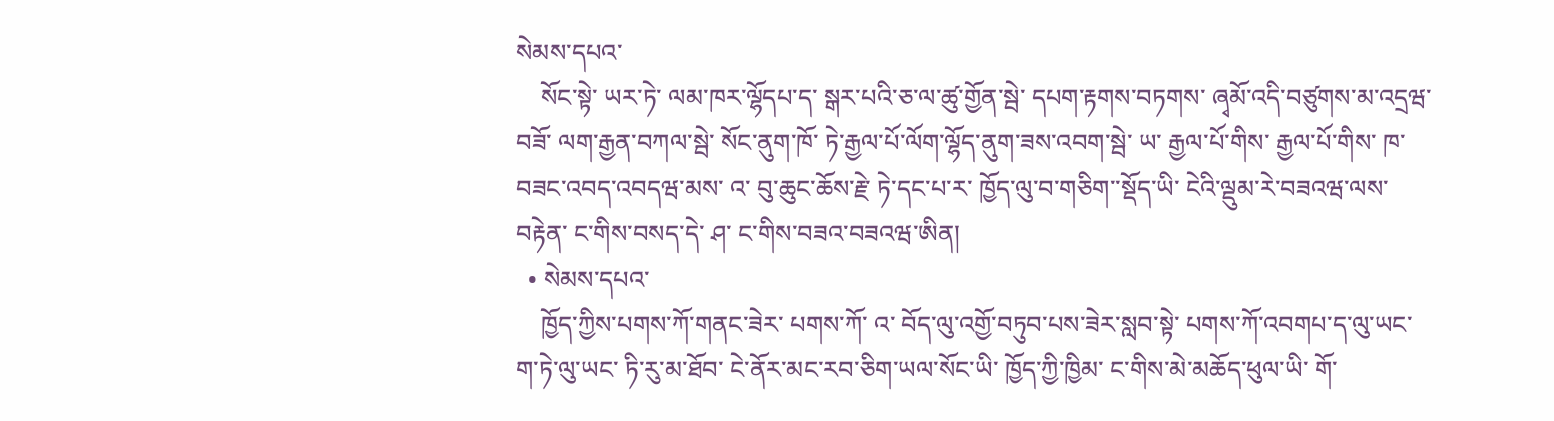སེམས་དཔའ་
    སོང་སྟེ་ ཡར་ཏེ་ ལམ་ཁར་ལྷོདཔ་ད་ སྒར་པའི་ཅ་ལ་ཚུ་གྱོན་སྦེ་ དཔག་རྟགས་བཏགས་ ཞྭམོ་འདི་བཙུགས་མ་འདྲཝ་བཟོ་ ལག་རྒྱན་བཀལ་སྦེ་ སོང་ནུག་ཁོ་ ཏེ་རྒྱལ་པོ་ལོག་ལྷོད་ནུག་ཟས་འབག་སྦེ་ ཡ་ རྒྱལ་པོ་གིས་ རྒྱལ་པོ་གིས་ ཁ་བཟང་འབད་འབདཝ་མས་ འ་ བུ་ཆུང་ཆོས་རྗེ་ ཏེ་དང་པ་ར་ ཁྱོད་ལུ་བ་གཅིག་་སྡོད་ཡི་ ངེའི་ལྡུམ་རེ་བཟའཝ་ལས་བརྟེན་ ང་གིས་བསད་དེ་ ཤ་ ང་གིས་བཟའ་བཟའཝ་ཨིན།
  • སེམས་དཔའ་
    ཁྱོད་ཀྱིས་པགས་ཀོ་གནང་ཟེར་ པགས་ཀོ་ འ་ བོད་ལུ་འགྱོ་བཏུབ་པས་ཟེར་སླབ་སྟེ་ པགས་ཀོ་འབགཔ་ད་ལུ་ཡང་ ག་ཏེ་ལུ་ཡང་ ཏི་རུ་མ་ཐོབ་ ངེ་ནོར་མང་རབ་ཅིག་ཡལ་སོང་ཡི་ ཁྱོད་ཀྱི་ཁྱིམ་ ང་གིས་མེ་མཆོད་ཕུལ་ཡི་ གོ་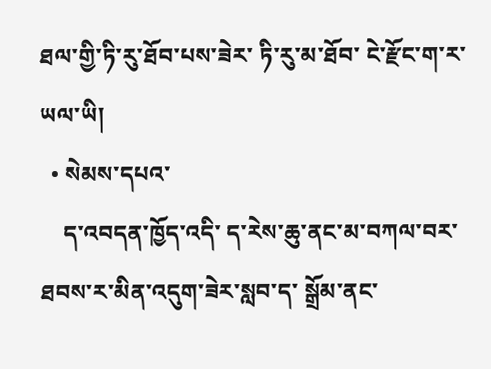ཐལ་གྱི་ཏི་རུ་ཐོབ་པས་ཟེར་ ཏི་རུ་མ་ཐོབ་ ངེ་རྫོང་ག་ར་ཡལ་ཡི།
  • སེམས་དཔའ་
    ད་འབདན་ཁྱོད་འདི་ ད་རེས་ཆུ་ནང་མ་བཀལ་བར་ ཐབས་ར་མིན་འདུག་ཟེར་སླབ་ད་ སྒྲོམ་ནང་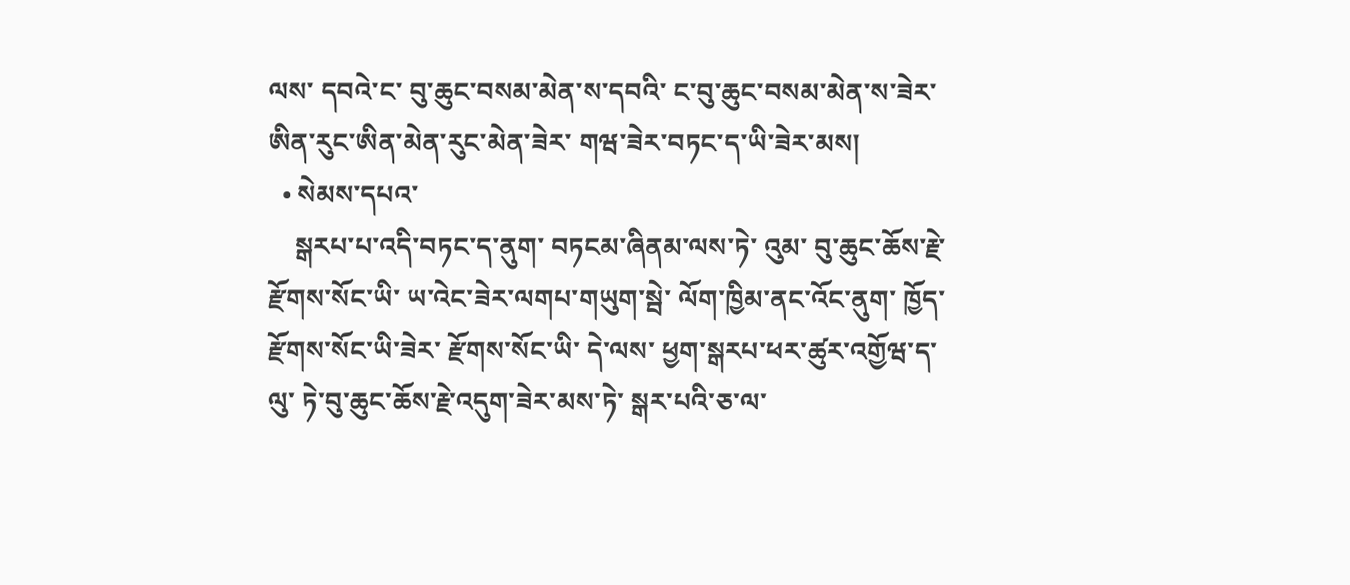ལས་ དབའེ་ང་ བུ་ཆུང་བསམ་མེན་ས་དབའི་ ང་བུ་ཆུང་བསམ་མེན་ས་ཟེར་ ཨིན་རུང་ཨིན་མེན་རུང་མེན་ཟེར་ གཝ་ཟེར་བཏང་ད་ཡི་ཟེར་མས།
  • སེམས་དཔའ་
    སྒརཔ་པ་འདི་བཏང་ད་ནུག་ བཏངམ་ཞིནམ་ལས་ཏེ་ འུམ་ བུ་ཆུང་ཆོས་རྗེ་རྫོགས་སོང་ཡི་ ཡ་འེང་ཟེར་ལགཔ་གཡུག་སྦེ་ ལོག་ཁྱིམ་ནང་འོང་ནུག་ ཁྱོད་རྫོགས་སོང་ཡི་ཟེར་ རྫོགས་སོང་ཡི་ དེ་ལས་ ཕྱག་སྒརཔ་ཕར་ཚུར་འགྱོཝ་ད་ལུ་ ཏེ་བུ་ཆུང་ཆོས་རྗེ་འདུག་ཟེར་མས་ཏེ་ སྒར་པའི་ཅ་ལ་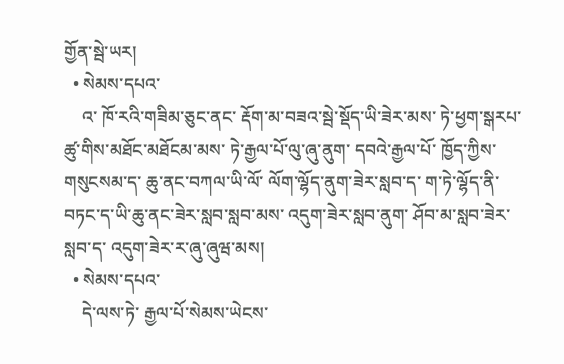གྱོན་སྦེ་ཡར།
  • སེམས་དཔའ་
    འ་ ཁོ་རའི་གཟིམ་ཅུང་ནང་ རྡོག་མ་བཟའ་སྦེ་སྡོད་ཡི་ཟེར་མས་ ཏེ་ཕྱག་སྒརཔ་ཚུ་གིས་མཐོང་མཐོངམ་མས་ ཏེ་རྒྱལ་པོ་ལུ་ཞུ་ནུག་ དབའེ་རྒྱལ་པོ་ ཁྱོད་ཀྱིས་གསུངསམ་ད་ ཆུ་ནང་བཀལ་ཡི་ལོ་ ལོག་ལྷོད་ནུག་ཟེར་སླབ་ད་ ག་ཏེ་ལྷོད་ནི་ བཏང་ད་ཡི་ཆུ་ནང་ཟེར་སླབ་སླབ་མས་ འདུག་ཟེར་སླབ་ནུག་ ཤོབ་མ་སླབ་ཟེར་སླབ་ད་ འདུག་ཟེར་ར་ཞུ་ཞུཝ་མས།
  • སེམས་དཔའ་
    དེ་ལས་ཏེ་ རྒྱལ་པོ་སེམས་ཡེངས་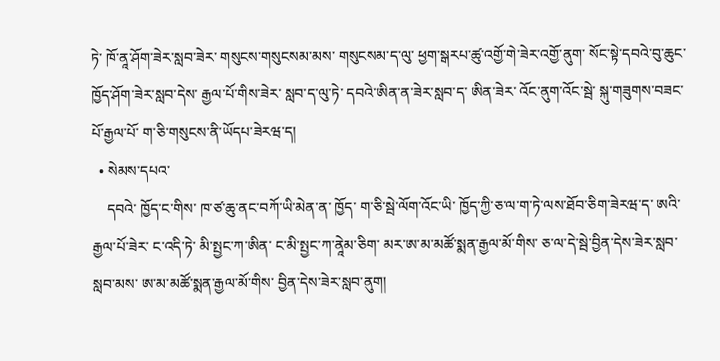ཏེ་ ཁོ་ནཱ་ཤོག་ཟེར་སླབ་ཟེར་ གསུངས་གསུངསམ་མས་ གསུངསམ་ད་ལུ་ ཕྱག་སྒརཔ་ཚུ་འགྱོ་གེ་ཟེར་འགྱོ་ནུག་ སོང་སྟེ་དབའེ་བུ་ཆུང་ ཁྱོད་ཤོག་ཟེར་སླབ་དེས་ རྒྱལ་པོ་གིས་ཟེར་ སླབ་ད་ལུ་ཏེ་ དབའེ་ཨིན་ན་ཟེར་སླབ་ད་ ཨིན་ཟེར་ འོང་ནུག་འོང་སྦེ་ སྐུ་གཟུགས་བཟང་པོ་རྒྱལ་པོ་ ག་ཅི་གསུངས་ནི་ཡོདཔ་ཟེརཝ་ད།
  • སེམས་དཔའ་
    དབའེ་ ཁྱོད་ང་གིས་ ཁ་ཙ་ཆུ་ནང་བཀོ་ཡི་མེན་ན་ ཁྱོད་ ག་ཅི་སྦེ་ལོག་འོང་ཡི་ ཁྱོད་ཀྱི་ཅ་ལ་ག་ཏེ་ལས་ཐོབ་ཅིག་ཟེརཝ་ད་ ཨའི་ རྒྱལ་པོ་ཟེར་ ང་འདི་ཏེ་ མི་སྤྱང་ཀ་ཨིན་ ང་མི་སྤྱང་ཀ་ནཱེམ་ཅིག་ མར་ཨ་མ་མཚོ་སྨན་རྒྱལ་མོ་གིས་ ཅ་ལ་དེ་སྦེ་བྱིན་དེས་ཟེར་སླབ་སླབ་མས་ ཨ་མ་མཚོ་སྨན་རྒྱལ་མོ་གིས་ བྱིན་དེས་ཟེར་སླབ་ནུག།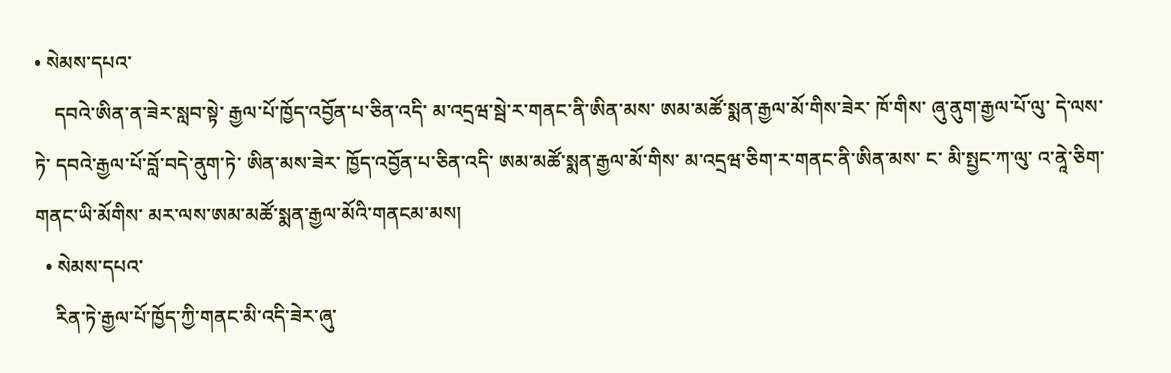• སེམས་དཔའ་
    དབའེ་ཨིན་ན་ཟེར་སླབ་སྟེ་ རྒྱལ་པོ་ཁྱོད་འབྱོན་པ་ཅིན་འདི་ མ་འདྲཝ་སྦེ་ར་གནང་ནི་ཨིན་མས་ ཨམ་མཚོ་སྨན་རྒྱལ་མོ་གིས་ཟེར་ ཁོ་གིས་ ཞུ་ནུག་རྒྱལ་པོ་ལུ་ དེ་ལས་ཏེ་ དབའེ་རྒྱལ་པོ་བློ་བདེ་ནུག་ཏེ་ ཨིན་མས་ཟེར་ ཁྱོད་འབྱོན་པ་ཅིན་འདི་ ཨམ་མཚོ་སྨན་རྒྱལ་མོ་གིས་ མ་འདྲཝ་ཅིག་ར་གནང་ནི་ཨིན་མས་ ང་ མི་སྤྱང་ཀ་ལུ་ འ་ནཱེ་ཅིག་གནང་ཡི་མོགིས་ མར་ལས་ཨམ་མཚོ་སྨན་རྒྱལ་མོའི་གནངམ་མས།
  • སེམས་དཔའ་
    རིན་ཏེ་རྒྱལ་པོ་ཁྱོད་ཀྱི་གནང་མི་འདི་ཟེར་ཞུ་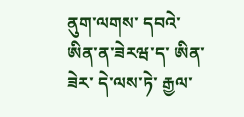ནུག་ལགས་ དབའེ་ཨིན་ན་ཟེརཝ་ད་ ཨིན་ཟེར་ དེ་ལས་ཏེ་ རྒྱལ་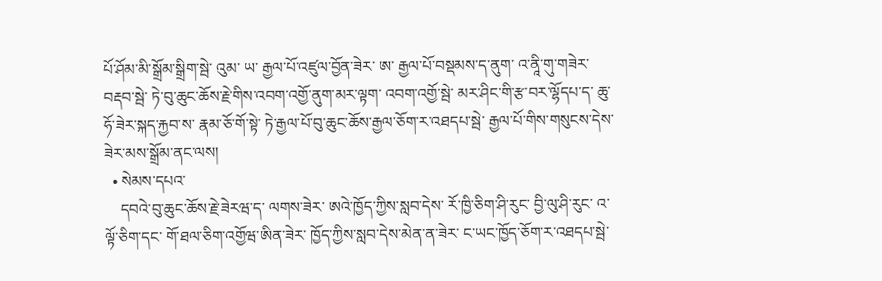པོ་ཤོམ་མི་སྒྲོམ་སྒྲིག་སྦེ་ འུམ་ ཡ་ རྒྱལ་པོ་འཛུལ་བྱོན་ཟེར་ ཨ་ རྒྱལ་པོ་བསྡམས་ད་ནུག་ འ་ནཱི་གུ་གཟེར་བརྡབ་སྦེ་ ཏེ་བུ་ཆུང་ཆོས་རྗེ་གིས་འབག་འགྱོ་ནུག་མར་ལྟག་ འབག་འགྱོ་སྦེ་ མར་ཤིང་གི་རྩ་བར་ལྷོདཔ་ད་ ཆུ་ཧོ་ཟེར་སྐད་རྐྱབ་ས་ རྣམ་ཅོ་གོ་སྟེ་ ཏེ་རྒྱལ་པོ་བུ་ཆུང་ཆོས་རྒྱལ་ཅོག་ར་འཐདཔ་སྦེ་ རྒྱལ་པོ་གིས་གསུངས་དེས་ཟེར་མས་སྒྲོམ་ནང་ལས།
  • སེམས་དཔའ་
    དབའེ་བུ་ཆུང་ཆོས་རྗེ་ཟེརཝ་ད་ ལགས་ཟེར་ ཨའེ་ཁྱོད་ཀྱིས་སླབ་དེས་ རོ་ཁྱི་ཅིག་ཤི་རུང་ བྱི་ལུ་ཤི་རུང་ འ་ལྟོ་ཅིག་དང་ གོ་ཐལ་ཅིག་འགྱོཝ་ཨིན་ཟེར་ ཁྱོད་ཀྱིས་སླབ་དེས་མེན་ན་ཟེར་ ང་ཡང་ཁྱོད་ཅོག་ར་འཐདཔ་སྦེ་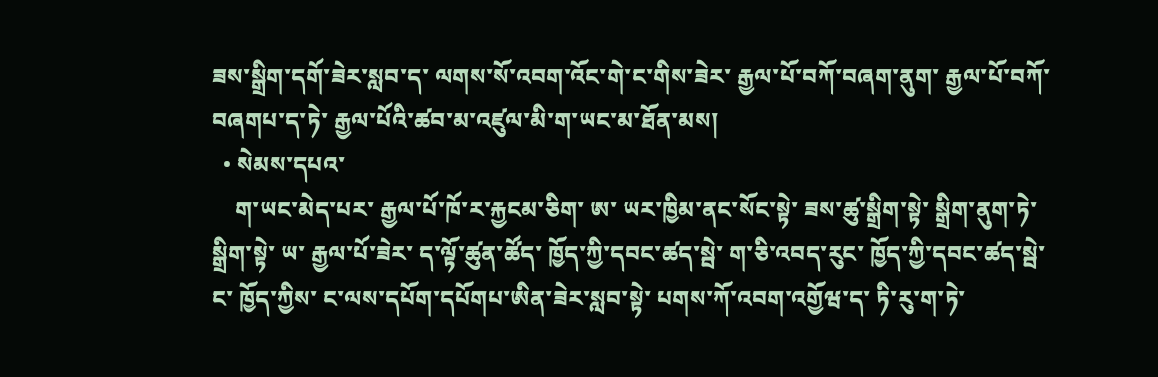ཟས་སྒྲིག་དགོ་ཟེར་སླབ་ད་ ལགས་སོ་འབག་འོང་གེ་ང་གིས་ཟེར་ རྒྱལ་པོ་བཀོ་བཞག་ནུག་ རྒྱལ་པོ་བཀོ་བཞགཔ་ད་ཏེ་ རྒྱལ་པོའི་ཚབ་མ་འཛུལ་མི་ག་ཡང་མ་ཐོན་མས།
  • སེམས་དཔའ་
    ག་ཡང་མེད་པར་ རྒྱལ་པོ་ཁོ་ར་རྐྱངམ་ཅིག་ ཨ་ ཡར་ཁྱིམ་ནང་སོང་སྟེ་ ཟས་ཚུ་སྒྲིག་སྟེ་ སྒྲིག་ནུག་ཏེ་ སྒྲིག་སྟེ་ ཡ་ རྒྱལ་པོ་ཟེར་ ད་ལྟོ་ཚུན་ཚོད་ ཁྱོད་ཀྱི་དབང་ཚད་སྦེ་ ག་ཅི་འབད་རུང་ ཁྱོད་ཀྱི་དབང་ཚད་སྦེ་ ང་ ཁྱོད་ཀྱིས་ ང་ལས་དཔོག་དཔོགཔ་ཨིན་ཟེར་སླབ་སྟེ་ པགས་ཀོ་འབག་འགྱོཝ་ད་ ཏི་རུ་ག་ཏེ་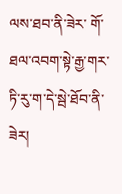ལས་ཐབ་ནི་ཟེར་ གོ་ཐལ་འབག་སྟེ་རྒྱ་གར་ ཏི་རུ་ག་དེ་སྦེ་ཐོབ་ནི་ཟེར།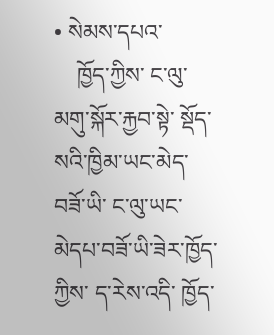• སེམས་དཔའ་
    ཁྱོད་ཀྱིས་ ང་ལུ་མགུ་སྐོར་རྐྱབ་སྟེ་ སྡོད་སའི་ཁྱིམ་ཡང་མེད་བཟོ་ཡི་ ང་ལུ་ཡང་མེདཔ་བཟོ་ཡི་ཟེར་ཁྱོད་ཀྱིས་ ད་རེས་འདི་ ཁྱོད་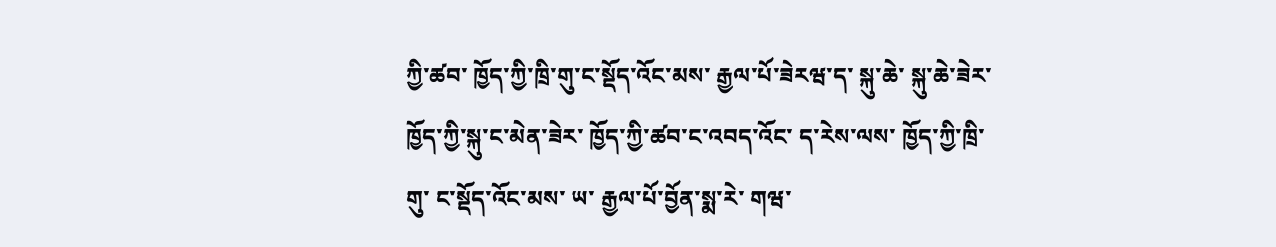ཀྱི་ཚབ་ ཁྱོད་ཀྱི་ཁྲི་གུ་ང་སྡོད་འོང་མས་ རྒྱལ་པོ་ཟེརཝ་ད་ སྐུ་ཆེ་ སྐུ་ཆེ་ཟེར་ ཁྱོད་ཀྱི་སྐུ་ང་མེན་ཟེར་ ཁྱོད་ཀྱི་ཚབ་ང་འབད་འོང་ ད་རེས་ལས་ ཁྱོད་ཀྱི་ཁྲི་གུ་ ང་སྡོད་འོང་མས་ ཡ་ རྒྱལ་པོ་བྱོན་སྨ་རེ་ གཝ་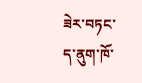ཟེར་བཏང་ད་ནུག་ཁོ་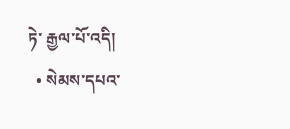ཏེ་ རྒྱལ་པོ་འདི།
  • སེམས་དཔའ་